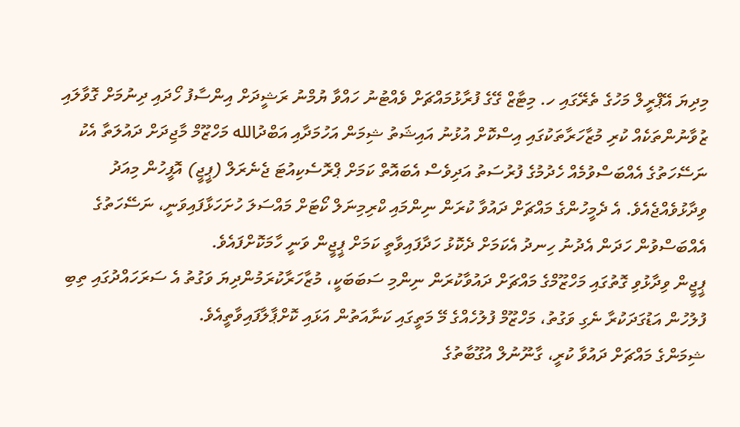މިދިޔަ އޭޕްރީލް މަހުގެ ތެރޭގައި ހ. މިޓާޒް ގޭގެ ފުރާޅުމައްޗަށް ވެއްޓުނު ހައްވާ ޔުމްނު ރަޝީދަށް އިންސާފު ހޯދައި ދިނުމަށް ގޮވާލައި ޒުވާނުންތަކެއް ކުރި މުޒާހަރާތަކުގައި އިސްކޮށް އުޅުނު އައިޝަތު ޝިމަން އަހުމަދާއި އަބްދުالله މަހްޒޫމް މާޖިދަށް ދައުލަތާ އެކު ނަސޭހަތުގެ އެއްބަސްވުމެއް ހެދުމުގެ ފުރުސަތު އަދިވެސް އެބައޮތް ކަމަށް ޕްރޮސެކިއުޓަ ޖެނެރަލް (ޕީޖީ) އޮފީހުން މިއަދު ވިދާޅުވެއްޖެއެވެ. އެ ދެމީހުންގެ މައްޗަށް ދައުވާ ކުރަން ނިންމައި ކްރިމިނަލް ކޯޓަށް މައްސަލަ ހުށަހަޅާފައިވަނީ، ނަސޭހަތުގެ އެއްބަސްވުން ހަދަން އެދުނު ހިނދު އެކަމަށް ދެކޮޅު ހަދާފައިވާތީ ކަމަށް ޕީޖީން ވަނީ ހާމަކޮށްފައެވެ.
ޕީޖީން ވިދާޅުވި ގޮތުގައި މަހްޒޫމްގެ މައްޗަށް ދައުވާކުރަން ނިންމި ސަބަބަކީ، މުޒާހަރާކުރަމުންދިޔަ ވަގުތު އެ ސަރަހައްދުގައި ތިބި ފުލުހުން އަޑުގަދަކުރާ ނެގި ވަގުތު، މަހްޒޫމް ފުލުހެއްގެ މޭ މަތީގައި ކަނާއަތުން އަޅައި ކޮށްޕާލާފައިވާތީއެވެ.
ޝިމަންގެ މައްޗަށް ދައުވާ ކުރީ، ގާނޫނުލް އުގޫބާތުގެ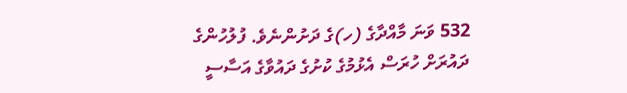532 ވަނަ މާއްދާގެ (ހ)ގެ ދަށުންނެވެ. ފުލުހުންގެ ދައުރަށް ހުރަސް އެޅުމުގެ ކުށުގެ ދައުވާގެ އަސާސީ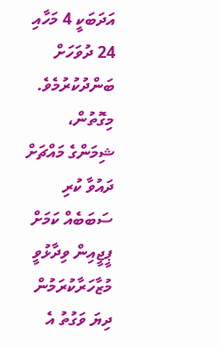އަދަބަކީ 4 މަހާއި 24 ދުވަހަށް ބަންދުކުރުމެވެ. މިގޮތުން، ޝިމަންގެ މައްޗަށް ދައުވާ ކުރި ސަބަބެއް ކަމަށް ޕީޖީއިން ވިދާޅުވީ މުޒާހަރާކުރަމުން ދިޔަ ވަގުތު އެ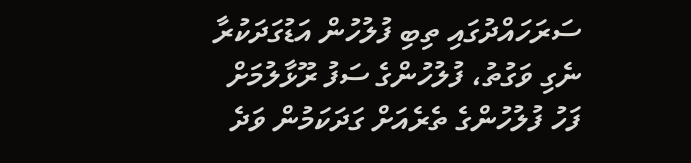ސަރަހައްދުގައި ތިބި ފުލުހުން އަޑުގަދަކުރާ ނެގި ވަގުތު، ފުލުހުންގެ ސަފު ރޫޅާލުމަށް ފަހު ފުލުހުންގެ ތެރެއަށް ގަދަކަމުން ވަދެ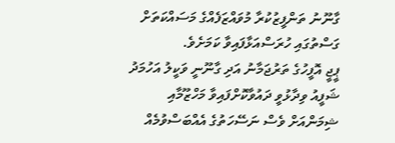ގާނޫނު ތަންފީޒުކުރާ މުވައްޒަފެއްގެ މަސައްކަތަށް ގަސްތުގައި ހުރަސްއަޅާފައިވާ ކަމަށެވެ.
ޕީޖީ އޮފީހުގެ ތަރުޖަމާނު އަދި ގާނޫނީ ވަކީލު އަހުމަދު ޝަފީއު ވިދާޅުވީ ދައުވާކޮށްފައިވާ މަހްޒޫމާއި ޝިމަންއަށް ވެސް ނަސޭހަތުގެ އެއްބަސްވުމެއް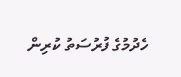ހެދުމުގެ ފުރުސަތު ކުރިން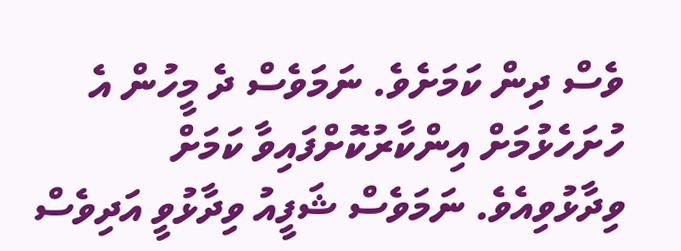ވެސް ދިން ކަމަށެވެ. ނަމަވެސް ދެ މީހުން އެ ހުށަހެޅުމަށް އިންކާރުކޮށްފައިވާ ކަމަށް ވިދާޅުވިއެވެ. ނަމަވެސް ޝަފީއު ވިދާޅުވީ އަދިވެސް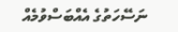ނަސޭހަތުގެ އެއްބަސްވުމެއް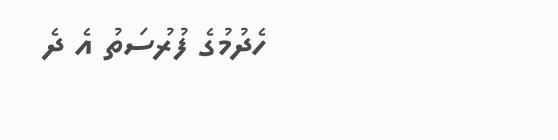ހެދުމުގެ ފުރުސަތު އެ ދެ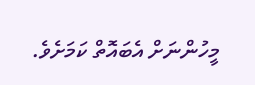މީހުންނަށް އެބައޮތް ކަމަށެވެ.